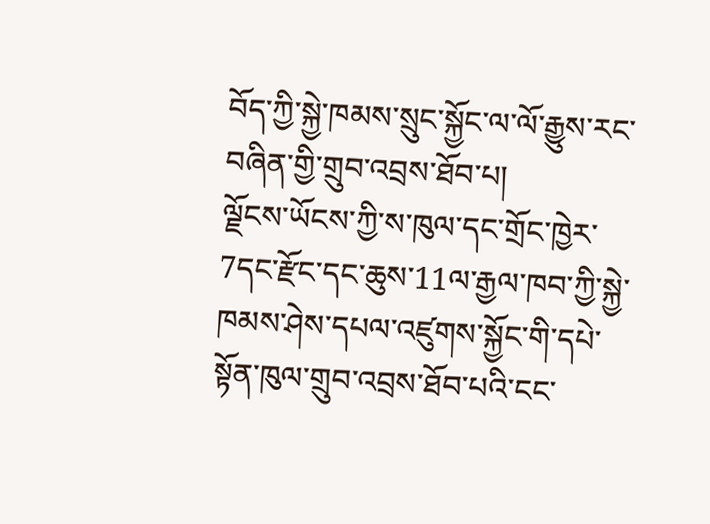བོད་ཀྱི་སྐྱེ་ཁམས་སྲུང་སྐྱོང་ལ་ལོ་རྒྱུས་རང་བཞིན་གྱི་གྲུབ་འབྲས་ཐོབ་པ།
ལྗོངས་ཡོངས་ཀྱི་ས་ཁུལ་དང་གྲོང་ཁྱེར་7དང་རྫོང་དང་ཆུས་11ལ་རྒྱལ་ཁབ་ཀྱི་སྐྱེ་ཁམས་ཤེས་དཔལ་འཛུགས་སྐྱོང་གི་དཔེ་སྟོན་ཁུལ་གྲུབ་འབྲས་ཐོབ་པའི་ངང་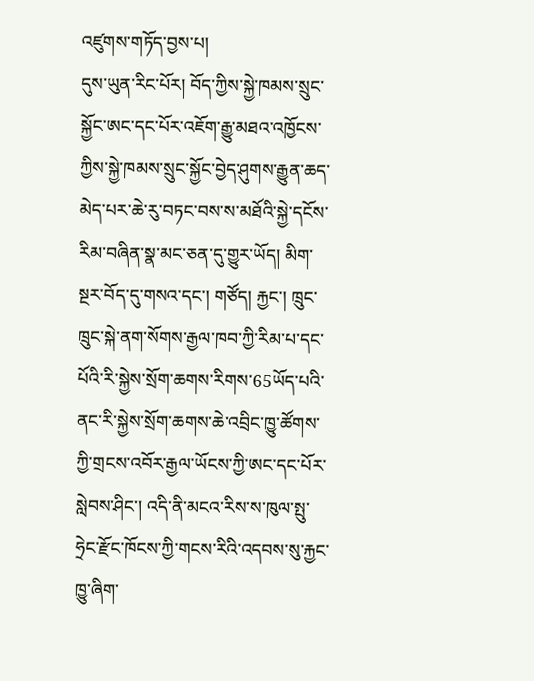འཛུགས་གཏོད་བྱས་པ།
དུས་ཡུན་རིང་པོར། བོད་ཀྱིས་སྐྱེ་ཁམས་སྲུང་སྐྱོང་ཨང་དང་པོར་འཇོག་རྒྱུ་མཐའ་འཁྱོངས་ཀྱིས་སྐྱེ་ཁམས་སྲུང་སྐྱོང་བྱེད་ཤུགས་རྒྱུན་ཆད་མེད་པར་ཆེ་རུ་བཏང་བས་ས་མཐོའི་སྐྱེ་དངོས་རིམ་བཞིན་སྣ་མང་ཅན་དུ་གྱུར་ཡོད། མིག་སྔར་བོད་དུ་གསའ་དང་། གཙོད། རྐྱང་། ཁྲུང་ཁྲུང་སྐེ་ནག་སོགས་རྒྱལ་ཁབ་ཀྱི་རིམ་པ་དང་པོའི་རི་སྐྱེས་སྲོག་ཆགས་རིགས་65ཡོད་པའི་ནང་རི་སྐྱེས་སྲོག་ཆགས་ཆེ་འབྲིང་ཁྱུ་ཚོགས་ཀྱི་གྲངས་འབོར་རྒྱལ་ཡོངས་ཀྱི་ཨང་དང་པོར་སླེབས་ཤིང་། འདི་ནི་མངའ་རིས་ས་ཁུལ་སྤུ་ཧྲེང་རྫོང་ཁོངས་ཀྱི་གངས་རིའི་འདབས་སུ་རྐྱང་ཁྱུ་ཞིག་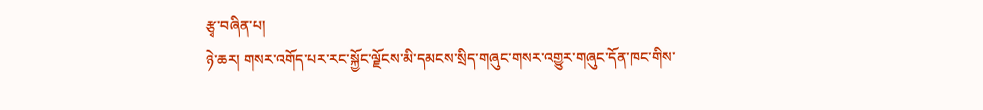རྩྭ་བཞིན་པ།
ཉེ་ཆར། གསར་འགོད་པར་རང་སྐྱོང་ལྗོངས་མི་དམངས་སྲིད་གཞུང་གསར་འགྱུར་གཞུང་དོན་ཁང་གིས་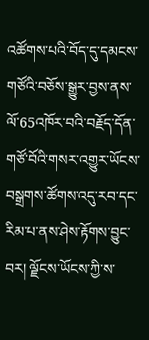འཚོགས་པའི་བོད་དུ་དམངས་གཙོའི་བཅོས་སྒྱུར་བྱས་ནས་ལོ་65འཁོར་བའི་བརྗོད་དོན་གཙོ་བོའི་གསར་འགྱུར་ཡོངས་བསྒྲགས་ཚོགས་འདུ་རབ་དང་རིམ་པ་ནས་ཤེས་རྟོགས་བྱུང་བར། ལྗོངས་ཡོངས་ཀྱི་ས་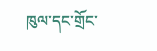ཁུལ་དང་གྲོང་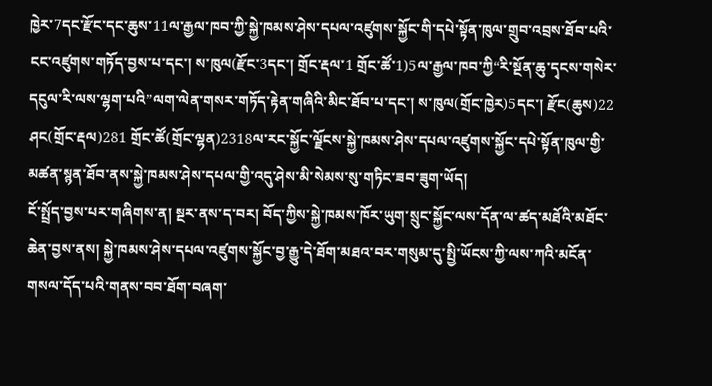ཁྱེར་7དང་རྫོང་དང་ཆུས་11ལ་རྒྱལ་ཁབ་ཀྱི་སྐྱེ་ཁམས་ཤེས་དཔལ་འཛུགས་སྐྱོང་གི་དཔེ་སྟོན་ཁུལ་གྲུབ་འབྲས་ཐོབ་པའི་ངང་འཛུགས་གཏོད་བྱས་པ་དང་། ས་ཁུལ(རྫོང་3དང་། གྲོང་རྡལ་1 གྲོང་ཚོ་1)5ལ་རྒྱལ་ཁབ་ཀྱི“རི་སྔོན་ཆུ་དྭངས་གསེར་དངུལ་རི་ལས་ལྷག་པའི”ལག་ལེན་གསར་གཏོད་རྟེན་གཞིའི་མིང་ཐོབ་པ་དང་། ས་ཁུལ(གྲོང་ཁྱེར)5དང་། རྫོང(ཆུས)22 ཤང(གྲོང་རྡལ)281 གྲོང་ཚོ(གྲོང་ལྷན)2318ལ་རང་སྐྱོང་ལྗོངས་སྐྱེ་ཁམས་ཤེས་དཔལ་འཛུགས་སྐྱོང་དཔེ་སྟོན་ཁུལ་གྱི་མཚན་སྙན་ཐོབ་ནས་སྐྱེ་ཁམས་ཤེས་དཔལ་གྱི་འདུ་ཤེས་མི་སེམས་སུ་གཏིང་ཟབ་ཟུག་ཡོད།
ངོ་སྤྲོད་བྱས་པར་གཞིགས་ན། སྔར་ནས་ད་བར། བོད་ཀྱིས་སྐྱེ་ཁམས་ཁོར་ཡུག་སྲུང་སྐྱོང་ལས་དོན་ལ་ཚད་མཐོའི་མཐོང་ཆེན་བྱས་ནས། སྐྱེ་ཁམས་ཤེས་དཔལ་འཛུགས་སྐྱོང་བྱ་རྒྱུ་དེ་ཐོག་མཐའ་བར་གསུམ་དུ་སྤྱི་ཡོངས་ཀྱི་ལས་ཀའི་མངོན་གསལ་དོད་པའི་གནས་བབ་ཐོག་བཞག་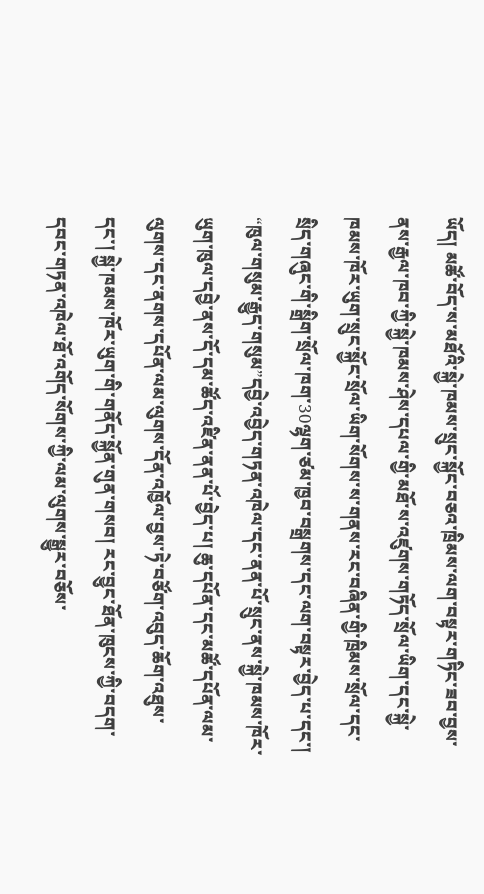ཡོད། མཚོ་བོད་ས་མཐོའི་སྐྱེ་ཁམས་སྲུང་སྐྱོང་བཅའ་ཁྲིམས་ལག་བསྟར་གཏིང་ཟབ་བྱས་ནས་རྒྱལ་ཁབ་ཀྱི་སྐྱེ་ཁམས་ཤེས་དཔལ་གྱི་མཐོ་ས་འཛུགས་གཏོད་སྲོལ་ཡིག་དང་སྐྱེ་ཁམས་ཁོར་ཡུག་སྲུང་སྐྱོང་སྲོལ་ཡིག་སོགས་ས་གནས་རང་བཞིན་གྱི་ཁྲིམས་སྲོལ་དང་སྲིད་གཞུང་གི་སྒྲིག་སྲོལ་ཁག་30ལྷག་ཙམ་ཁྱབ་བསྒྲགས་དང་ལག་བསྟར་བྱེད་པ་དང་། “ཁུལ་གསུམ་རྒྱུད་གསུམ”དབྱེ་འབྱེད་གཏན་འཁེལ་དང་ནན་པོ་སྲུང་ནས་སྐྱེ་ཁམས་ཁོར་ཡུག་ཁུལ་དབྱེ་ནས་དོ་དམ་ཚོད་འཛིན་ནན་པོ་བྱེད་པ། ཆུ་དཔོན་དང་མཚོ་དཔོན་ལམ་ལུགས་དང་ནགས་དཔོན་ལམ་ལུགས་དོན་འཁྱོལ་བྱས་ཏེ་བཙོག་འབུད་ཆོག་འཐུས་དང་། སྐྱེ་ཁམས་ཁོར་ཡུག་གི་གནོད་སྐྱོན་གུན་གསབ། རང་བྱུང་ཐོན་ཁུངས་ཀྱི་བདག་དབང་གཏན་འཁེལ་ཐོ་འགོད་སོགས་ཀྱི་ལམ་ལུགས་སྒྱུར་བཅོས་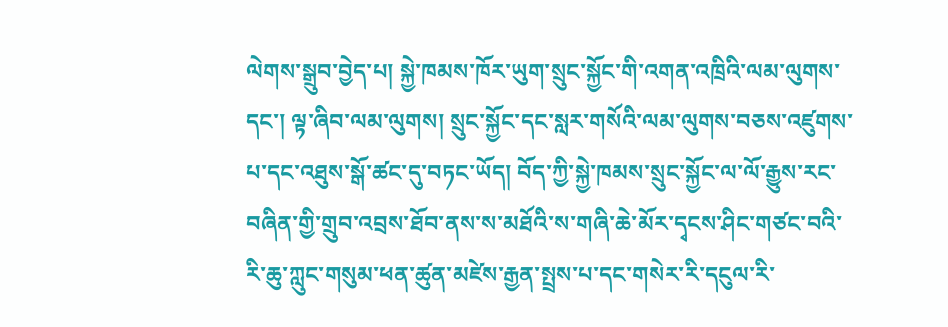ལེགས་སྒྲུབ་བྱེད་པ། སྐྱེ་ཁམས་ཁོར་ཡུག་སྲུང་སྐྱོང་གི་འགན་འཁྲིའི་ལམ་ལུགས་དང་། ལྟ་ཞིབ་ལམ་ལུགས། སྲུང་སྐྱོང་དང་སླར་གསོའི་ལམ་ལུགས་བཅས་འཛུགས་པ་དང་འཐུས་སྒོ་ཚང་དུ་བཏང་ཡོད། བོད་ཀྱི་སྐྱེ་ཁམས་སྲུང་སྐྱོང་ལ་ལོ་རྒྱུས་རང་བཞིན་གྱི་གྲུབ་འབྲས་ཐོབ་ནས་ས་མཐོའི་ས་གཞི་ཆེ་མོར་དྭངས་ཤིང་གཙང་བའི་རི་ཆུ་ཀླུང་གསུམ་ཕན་ཚུན་མཛེས་རྒྱན་སྤྲས་པ་དང་གསེར་རི་དངུལ་རི་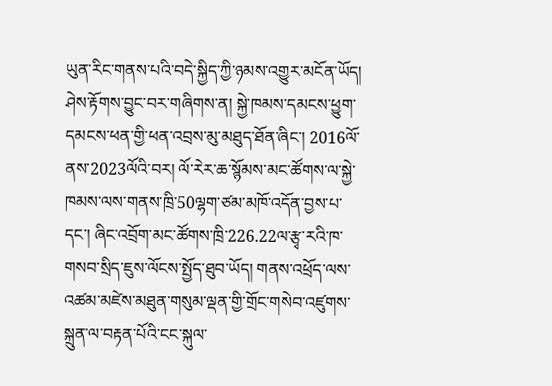ཡུན་རིང་གནས་པའི་བདེ་སྐྱིད་ཀྱི་ཉམས་འགྱུར་མངོན་ཡོད།
ཤེས་རྟོགས་བྱུང་བར་གཞིགས་ན། སྐྱེ་ཁམས་དམངས་ཕྱུག་དམངས་ཕན་གྱི་ཕན་འབྲས་མུ་མཐུད་ཐོན་ཞིང་། 2016ལོ་ནས་2023ལོའི་བར། ལོ་རེར་ཆ་སྙོམས་མང་ཚོགས་ལ་སྐྱེ་ཁམས་ལས་གནས་ཁྲི་50ལྷག་ཙམ་མཁོ་འདོན་བྱས་པ་དང་། ཞིང་འབྲོག་མང་ཚོགས་ཁྲི་226.22ལ་རྩྭ་རའི་ཁ་གསབ་སྲིད་ཇུས་ལོངས་སྤྱོད་ཐུབ་ཡོད། གནས་འཕྲོད་ལས་འཚམ་མཛེས་མཐུན་གསུམ་ལྡན་གྱི་གྲོང་གསེབ་འཛུགས་སྐྲུན་ལ་བརྟན་པོའི་ངང་སྐུལ་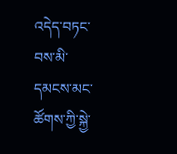འདེད་བཏང་བས་མི་དམངས་མང་ཚོགས་ཀྱི་སྐྱེ་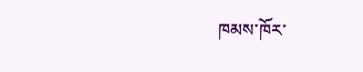ཁམས་ཁོར་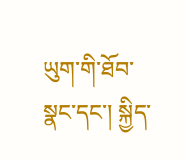ཡུག་གི་ཐོབ་སྣང་དང་། སྐྱིད་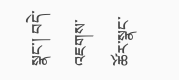སྣང་། བདེ་འཇགས་ཚོར་སྣང་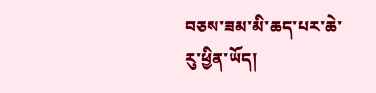བཅས་ཟམ་མི་ཆད་པར་ཆེ་རུ་ཕྱིན་ཡོད།